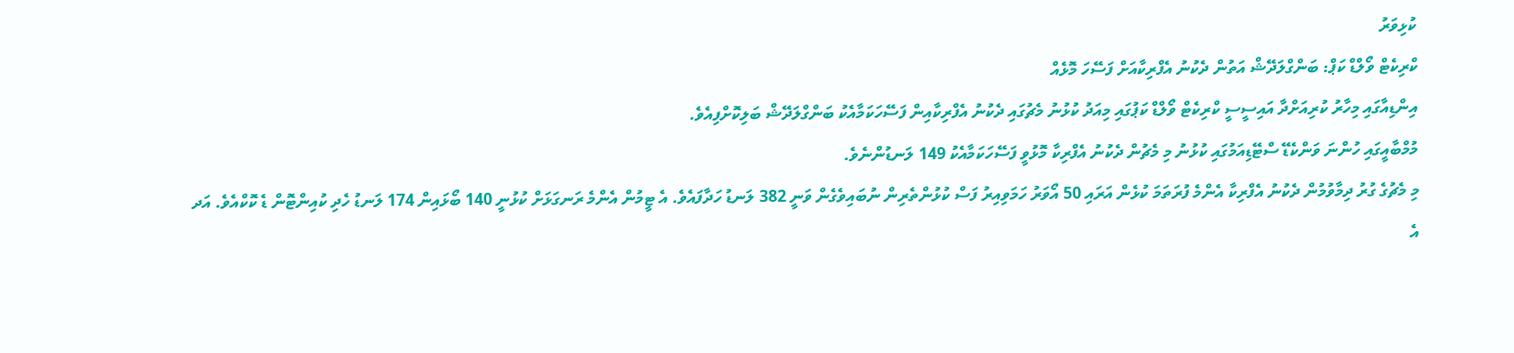ކުޅިވަރު
ކްރިކެޓް ވޯލްޑް ކަޕް: ބަންގްލަދޭޝް އަތުން ދެކުނު އެފްރިކާއަށް ފަސޭހަ މޮޅެއް
އިންޑިއާގައި މިހާރު ކުރިއަށްދާ އައިސީސީ ކްރިކެޓް ވޯލްޑް ކަޕުގައި މިއަދު ކުޅުނު މެޗުގައި ދެކުނު އެފްރިކާއިން ފަސޭހަކަމާއެކު ބަންގްލަދޭޝް ބަލިކޮށްފިއެވެ.
މުމްބާއީގައި ހުންނަ ވަންކެޑޭ ސްޓޭޑިއަމުގައި ކުޅުނު މި މެޗުން ދެކުނު އެފްރިކާ މޮޅުވީ ފަސޭހަކަމާއެކު 149 ލަނޑުންނެވެ.
މި މެޗުގެ ގުރު ދިމާވުމުން ދެކުނު އެފްރިކާ އެންމެ ފުރަތަމަ ކުޅެން އަރައި 50 އޯވަރު ހަމަވިއިރު ފަސް ކުޅުންތެރިން ނުބައިވެގެން ވަނީ 382 ލަނޑު ހަދާފައެވެ. އެ ޓީމުން އެންމެ ރަނގަޅަށް ކުޅުނީ 140 ބޯޅައިން 174 ލަނޑު ހެދި ކުއިންޓޮން ޑެ ކޮކްއެވެ. އަދ އެ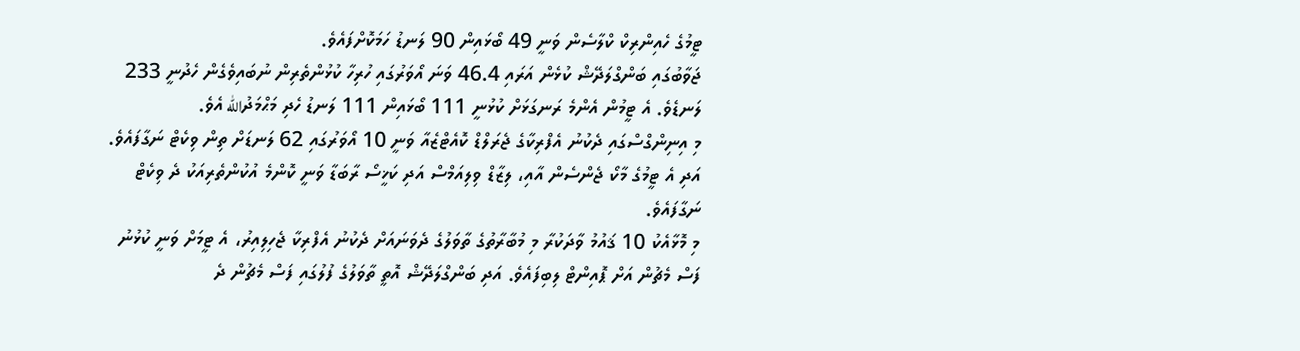ޓީމުގެ ހެއިންރިކް ކްލާސެން ވަނީ 49 ބޯޅައިން 90 ލަނޑު ހަމަކޮށްފައެވެ.
ޖަވާބުގައި ބަންގްލަދޭޝް ކުޅެން އަރައި 46.4 ވަނަ އޯވަރުގައި ހުރިހާ ކުޅުންތެރިން ނުބައިވެގެން ހެދުނީ 233 ލަނޑެވެ. އެ ޓީމުން އެންމެ ރަނގަޅަށް ކުޅުނީ 111 ބޯޅައިން 111 ލަނޑު ހެދި މަޙްމަދުالله އެވެ.
މި އިނިންގްސްގައި ދެކުނު އެފްރިކާގެ ޖެރަލްޑް ކޮއެޓްޒެއާ ވަނީ 10 އޯވަރުގައި 62 ލަނޑަށް ތިން ވިކެޓް ނަގާފައެވެ. އަދި އެ ޓީމުގެ މާކޯ ޖެންސެން އާއި، ލިޒާޑް ވިލިއަމްސް އަދި ކަޚީސޯ ރާބަޑާ ވަނީ ކޮންމެ އުކުންތެރިއަކު ދެ ވިކެޓް ނަގާފައެވެ.
މި މޮޅާއެކު 10 ޤައުމު ވާދަކުރާ މި މުބާރާތުގެ ތާވަލުގެ ދެވަނައަށް ދެކުނު އެފްރިކާ ޖެހިލިއިރު، އެ ޓީމަށް ވަނީ ކުޅުނު ފަސް މެޗުން އަށް ޕޮއިންޓް ލިބިފައެވެ. އަދި ބަންގްލަދޭޝް އޮތީ ތާވަލުގެ ފުލުގައި ފަސް މެޗުން ދެ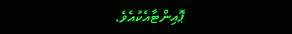ޕޮއިންޓާއެކުއެވެ.